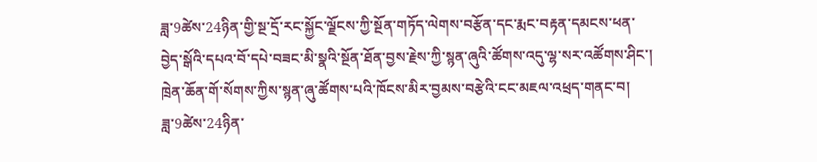ཟླ་9ཚེས་24ཉིན་གྱི་སྔ་དྲོ་རང་སྐྱོང་ལྗོངས་ཀྱི་སྔོན་གཏོད་ལེགས་བརྩོན་དང་རྨང་བརྟན་དམངས་ཕན་བྱེད་སྒོའི་དཔའ་བོ་དཔེ་བཟང་མི་སྣའི་སྔོན་ཐོན་བྱས་རྗེས་ཀྱི་སྙན་ཞུའི་ཚོགས་འདུ་ལྷ་སར་འཚོགས་ཤིང་། ཁྲེན་ཆོན་གོ་སོགས་ཀྱིས་སྙན་ཞུ་ཚོགས་པའི་ཁོངས་མིར་བྱམས་བརྩེའི་ངང་མཇལ་འཕྲད་གནང་བ།
ཟླ་9ཚེས་24ཉིན་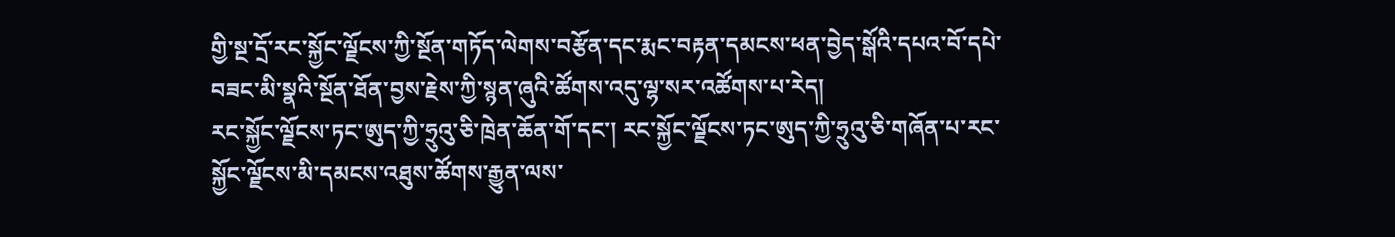གྱི་སྔ་དྲོ་རང་སྐྱོང་ལྗོངས་ཀྱི་སྔོན་གཏོད་ལེགས་བརྩོན་དང་རྨང་བརྟན་དམངས་ཕན་བྱེད་སྒོའི་དཔའ་བོ་དཔེ་བཟང་མི་སྣའི་སྔོན་ཐོན་བྱས་རྗེས་ཀྱི་སྙན་ཞུའི་ཚོགས་འདུ་ལྷ་སར་འཚོགས་པ་རེད།
རང་སྐྱོང་ལྗོངས་ཏང་ཨུད་ཀྱི་ཧྲུའུ་ཅི་ཁྲེན་ཆོན་གོ་དང་། རང་སྐྱོང་ལྗོངས་ཏང་ཨུད་ཀྱི་ཧྲུའུ་ཅི་གཞོན་པ་རང་སྐྱོང་ལྗོངས་མི་དམངས་འཐུས་ཚོགས་རྒྱུན་ལས་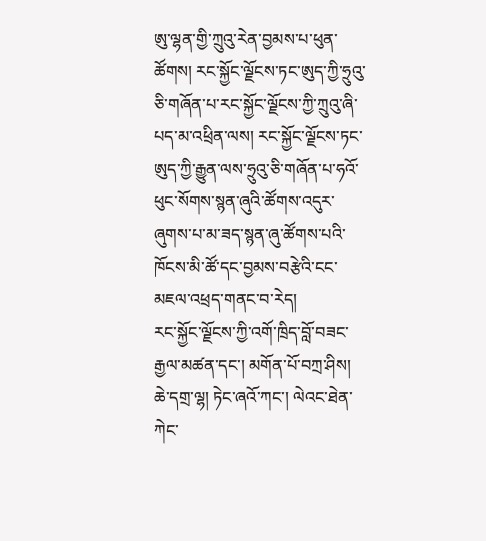ཨུ་ལྷན་གྱི་ཀྲུའུ་རེན་བྱམས་པ་ཕུན་ཚོགས། རང་སྐྱོང་ལྗོངས་ཏང་ཨུད་ཀྱི་ཧྲུའུ་ཅི་གཞོན་པ་རང་སྐྱོང་ལྗོངས་ཀྱི་ཀྲུའུ་ཞི་པད་མ་འཕྲིན་ལས། རང་སྐྱོང་ལྗོངས་ཏང་ཨུད་ཀྱི་རྒྱུན་ལས་ཧྲུའུ་ཅི་གཞོན་པ་ཧའོ་ཕུང་སོགས་སྙན་ཞུའི་ཚོགས་འདུར་ཞུགས་པ་མ་ཟད་སྙན་ཞུ་ཚོགས་པའི་ཁོངས་མི་ཚོ་དང་བྱམས་བརྩེའི་ངང་མཇལ་འཕྲད་གནང་བ་རེད།
རང་སྐྱོང་ལྗོངས་ཀྱི་འགོ་ཁྲིད་བློ་བཟང་རྒྱལ་མཚན་དང་། མགོན་པོ་བཀྲ་ཤིས། ཆེ་དགྲ་ལྷ། ཏེང་ཞའོ་ཀང་། ལེའང་ཐེན་ཀེང་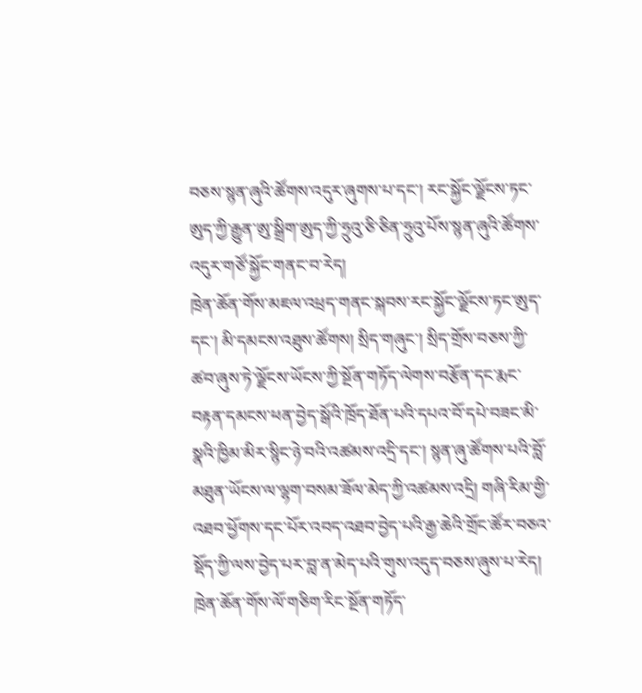བཅས་སྙན་ཞུའི་ཚོགས་འདུར་ཞུགས་པ་དང་། རང་སྐྱོང་ལྗོངས་ཏང་ཨུད་ཀྱི་རྒྱུན་ཨུ་སྒྲིག་ཨུད་ཀྱི་ཧྲུའུ་ཅི་ཅིན་ཧྲུའུ་པོས་སྙན་ཞུའི་ཚོགས་འདུར་གཙོ་སྐྱོང་གནང་བ་རེད།
ཁྲེན་ཆོན་གོས་མཇལ་འཕྲད་གནང་སྐབས་རང་སྐྱོང་ལྗོངས་ཏང་ཨུད་དང་། མི་དམངས་འཐུས་ཚོགས། སྲིད་གཞུང་། སྲིད་གྲོས་བཅས་ཀྱི་ཚབ་ཞུས་ཏེ་ལྗོངས་ཡོངས་ཀྱི་སྔོན་གཏོད་ལེགས་བརྩོན་དང་རྨང་བརྟན་དམངས་ཕན་བྱེད་སྒོའི་ཁྲོད་ཐོན་པའི་དཔའ་བོ་དཔེ་བཟང་མི་སྣའི་ཁྱིམ་མིར་སྙིང་ཉེ་བའི་འཚམས་འདྲི་དང་། སྙན་ཞུ་ཚོགས་པའི་བློ་མཐུན་ཡོངས་ལ་ལྷག་བསམ་ཟོལ་མེད་ཀྱི་འཚམས་འདྲི། གཞི་རིམ་གྱི་འཐབ་ཕྱོགས་དང་པོར་འབད་འཐབ་བྱེད་པའི་རྒྱ་ཆེའི་གྲོང་ཚོར་བཅའ་སྡོད་ཀྱི་ལས་བྱེད་པར་བླ་ན་མེད་པའི་གུས་འདུད་བཅས་ཞུས་པ་རེད།
ཁྲེན་ཆོན་གོས་ལོ་གཅིག་རིང་སྔོན་གཏོད་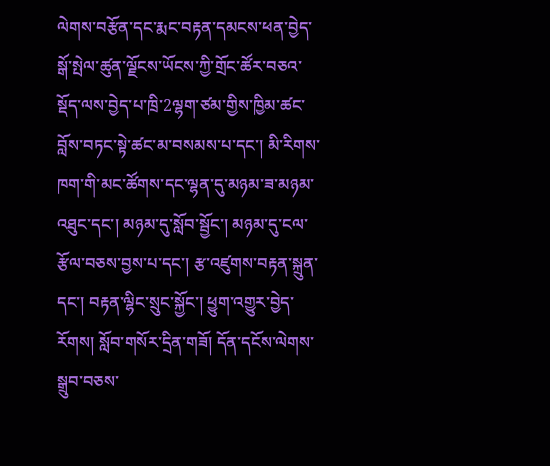ལེགས་བརྩོན་དང་རྨང་བརྟན་དམངས་ཕན་བྱེད་སྒོ་སྤེལ་ཚུན་ལྗོངས་ཡོངས་ཀྱི་གྲོང་ཚོར་བཅའ་སྡོད་ལས་བྱེད་པ་ཁྲི་2ལྷག་ཙམ་གྱིས་ཁྱིམ་ཚང་བློས་བཏང་སྟེ་ཚང་མ་བསམས་པ་དང་། མི་རིགས་ཁག་གི་མང་ཚོགས་དང་ལྷན་དུ་མཉམ་ཟ་མཉམ་འཐུང་དང་། མཉམ་དུ་སློབ་སྦྱོང་། མཉམ་དུ་ངལ་རྩོལ་བཅས་བྱས་པ་དང་། རྩ་འཛུགས་བརྟན་སྐྲུན་དང་། བརྟན་ལྷིང་སྲུང་སྐྱོང་། ཕྱུག་འགྱུར་བྱེད་རོགས། སློབ་གསོར་དྲིན་གཟོ། དོན་དངོས་ལེགས་སྒྲུབ་བཅས་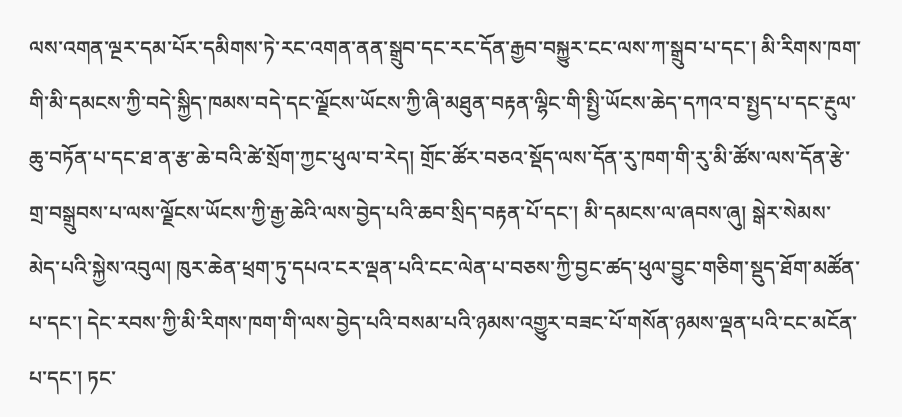ལས་འགན་ལྔར་དམ་པོར་དམིགས་ཏེ་རང་འགན་ནན་སྒྲུབ་དང་རང་དོན་རྒྱབ་བསྐྱུར་ངང་ལས་ཀ་སྒྲུབ་པ་དང་། མི་རིགས་ཁག་གི་མི་དམངས་ཀྱི་བདེ་སྐྱིད་ཁམས་བདེ་དང་ལྗོངས་ཡོངས་ཀྱི་ཞི་མཐུན་བརྟན་ལྷིང་གི་སྤྱི་ཡོངས་ཆེད་དཀའ་བ་སྤྱད་པ་དང་རྔུལ་ཆུ་བཏོན་པ་དང་ཐ་ན་རྩ་ཆེ་བའི་ཚེ་སྲོག་ཀྱང་ཕུལ་བ་རེད། གྲོང་ཚོར་བཅའ་སྡོད་ལས་དོན་རུ་ཁག་གི་རུ་མི་ཚོས་ལས་དོན་རྩེ་གྲ་བསྒྲུབས་པ་ལས་ལྗོངས་ཡོངས་ཀྱི་རྒྱ་ཆེའི་ལས་བྱེད་པའི་ཆབ་སྲིད་བརྟན་པོ་དང་། མི་དམངས་ལ་ཞབས་ཞུ། སྒེར་སེམས་མེད་པའི་སྐྱེས་འབུལ། ཁུར་ཆེན་ཕྲག་ཏུ་དཔའ་ངར་ལྡན་པའི་ངང་ལེན་པ་བཅས་ཀྱི་བྱང་ཚད་ཕུལ་བྱུང་གཅིག་སྡུད་ཐོག་མཚོན་པ་དང་། དེང་རབས་ཀྱི་མི་རིགས་ཁག་གི་ལས་བྱེད་པའི་བསམ་པའི་ཉམས་འགྱུར་བཟང་པོ་གསོན་ཉམས་ལྡན་པའི་ངང་མངོན་པ་དང་། ཏང་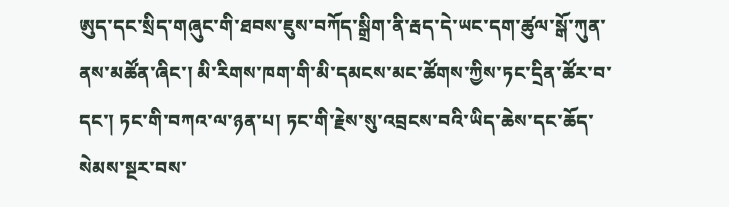ཨུད་དང་སྲིད་གཞུང་གི་ཐབས་ཇུས་བཀོད་སྒྲིག་ནི་རྦད་དེ་ཡང་དག་ཚུལ་སྒོ་ཀུན་ནས་མཚོན་ཞིང་། མི་རིགས་ཁག་གི་མི་དམངས་མང་ཚོགས་ཀྱིས་ཏང་དྲིན་ཚོར་བ་དང་། ཏང་གི་བཀའ་ལ་ཉན་པ། ཏང་གི་རྗེས་སུ་འབྲངས་བའི་ཡིད་ཆེས་དང་ཆོད་སེམས་སྔར་བས་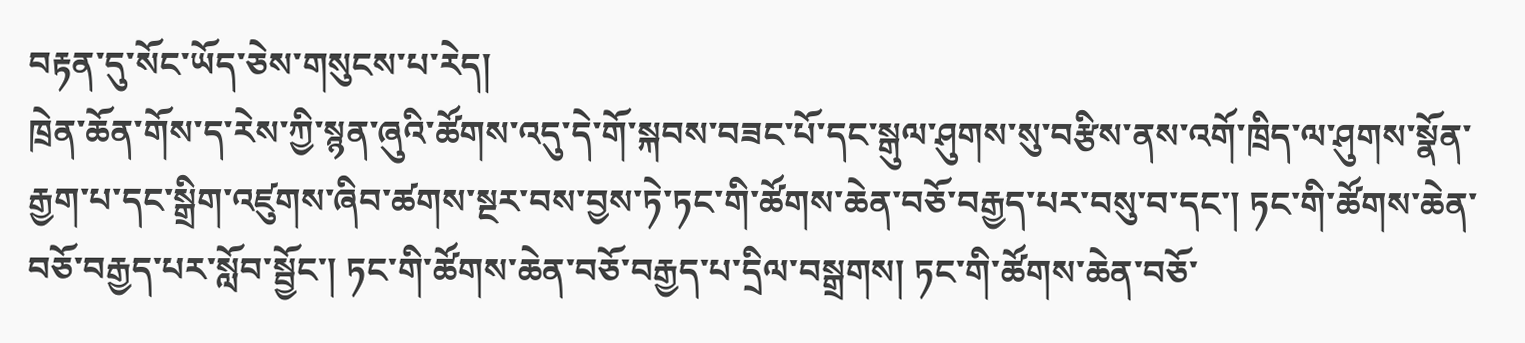བརྟན་དུ་སོང་ཡོད་ཅེས་གསུངས་པ་རེད།
ཁྲེན་ཆོན་གོས་ད་རེས་ཀྱི་སྙན་ཞུའི་ཚོགས་འདུ་དེ་གོ་སྐབས་བཟང་པོ་དང་སྒུལ་ཤུགས་སུ་བརྩིས་ནས་འགོ་ཁྲིད་ལ་ཤུགས་སྣོན་རྒྱག་པ་དང་སྒྲིག་འཛུགས་ཞིབ་ཚགས་སྔར་བས་བྱས་ཏེ་ཏང་གི་ཚོགས་ཆེན་བཅོ་བརྒྱད་པར་བསུ་བ་དང་། ཏང་གི་ཚོགས་ཆེན་བཅོ་བརྒྱད་པར་སློབ་སྦྱོང་། ཏང་གི་ཚོགས་ཆེན་བཅོ་བརྒྱད་པ་དྲིལ་བསྒྲགས། ཏང་གི་ཚོགས་ཆེན་བཅོ་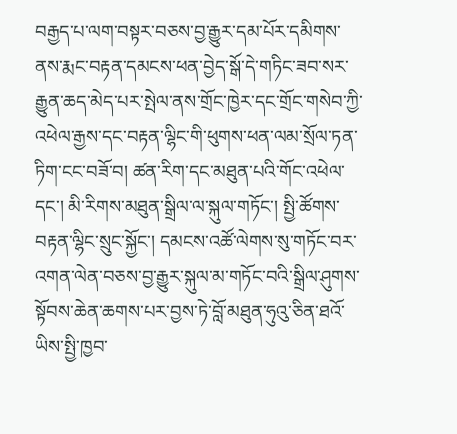བརྒྱད་པ་ལག་བསྟར་བཅས་བྱ་རྒྱུར་དམ་པོར་དམིགས་ནས་རྨང་བརྟན་དམངས་ཕན་བྱེད་སྒོ་དེ་གཏིང་ཟབ་སར་རྒྱུན་ཆད་མེད་པར་སྤེལ་ནས་གྲོང་ཁྱེར་དང་གྲོང་གསེབ་ཀྱི་འཕེལ་རྒྱས་དང་བརྟན་ལྷིང་གི་ཕུགས་ཕན་ལམ་སྲོལ་ཏན་ཏིག་ངང་བཟོ་བ། ཚན་རིག་དང་མཐུན་པའི་གོང་འཕེལ་དང་། མི་རིགས་མཐུན་སྒྲིལ་ལ་སྐུལ་གཏོང་། སྤྱི་ཚོགས་བརྟན་ལྷིང་སྲུང་སྐྱོང་། དམངས་འཚོ་ལེགས་སུ་གཏོང་བར་འགན་ལེན་བཅས་བྱ་རྒྱུར་སྐུལ་མ་གཏོང་བའི་སྒྲིལ་ཤུགས་སྟོབས་ཆེན་ཆགས་པར་བྱས་ཏེ་བློ་མཐུན་ཧུའུ་ཅིན་ཐའོ་ཡིས་སྤྱི་ཁྱབ་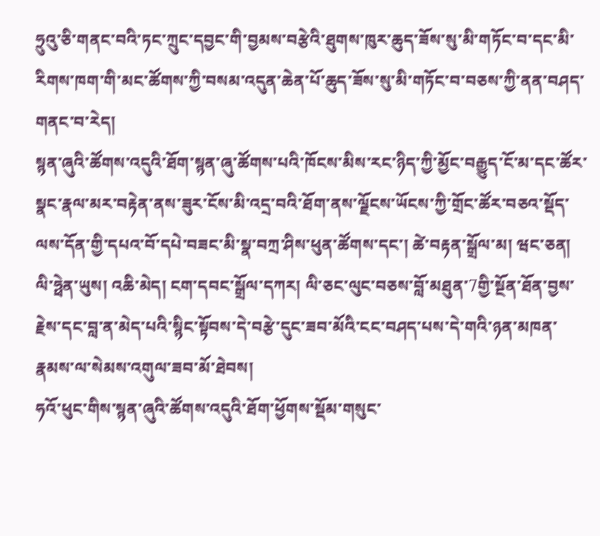ཧྲུའུ་ཅི་གནང་བའི་ཏང་ཀྲུང་དབྱང་གི་བྱམས་བརྩེའི་ཐུགས་ཁུར་ཆུད་ཟོས་སུ་མི་གཏོང་བ་དང་མི་རིགས་ཁག་གི་མང་ཚོགས་ཀྱི་བསམ་འདུན་ཆེན་པོ་ཆུད་ཟོས་སུ་མི་གཏོང་བ་བཅས་ཀྱི་ནན་བཤད་གནང་བ་རེད།
སྙན་ཞུའི་ཚོགས་འདུའི་ཐོག་སྙན་ཞུ་ཚོགས་པའི་ཁོངས་མིས་རང་ཉིད་ཀྱི་མྱོང་བརྒྱུད་ངོ་མ་དང་ཚོར་སྣང་རྣལ་མར་བརྟེན་ནས་ཟུར་ངོས་མི་འདྲ་བའི་ཐོག་ནས་ལྗོངས་ཡོངས་ཀྱི་གྲོང་ཚོར་བཅའ་སྡོད་ལས་དོན་གྱི་དཔའ་བོ་དཔེ་བཟང་མི་སྣ་བཀྲ་ཤིས་ཕུན་ཚོགས་དང་། ཚེ་བརྟན་སྒྲོལ་མ། ཝང་ཅན། ལི་ཧྥེན་ཡུས། འཆི་མེད། ངག་དབང་སྒྲོལ་དཀར། ལི་ཅང་ལུང་བཅས་བློ་མཐུན་7གྱི་སྔོན་ཐོན་བྱས་རྗེས་དང་བླ་ན་མེད་པའི་སྙིང་སྟོབས་དེ་བརྩེ་དུང་ཟབ་མོའི་ངང་བཤད་པས་དེ་གའི་ཉན་མཁན་རྣམས་ལ་སེམས་འགུལ་ཟབ་མོ་ཐེབས།
ཧའོ་ཕུང་གིས་སྙན་ཞུའི་ཚོགས་འདུའི་ཐོག་ཕྱོགས་སྡོམ་གསུང་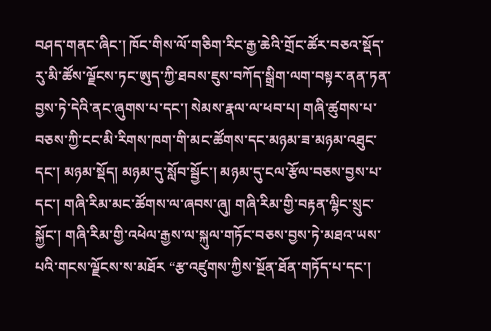བཤད་གནང་ཞིང་། ཁོང་གིས་ལོ་གཅིག་རིང་རྒྱ་ཆེའི་གྲོང་ཚོར་བཅའ་སྡོད་རུ་མི་ཚོས་ལྗོངས་ཏང་ཨུད་ཀྱི་ཐབས་ཇུས་བཀོད་སྒྲིག་ལག་བསྟར་ནན་ཏན་བྱས་ཏེ་དེའི་ནང་ཞུགས་པ་དང་། སེམས་རྣལ་ལ་ཕབ་པ། གཞི་ཚུགས་པ་བཅས་ཀྱི་ངང་མི་རིགས་ཁག་གི་མང་ཚོགས་དང་མཉམ་ཟ་མཉམ་འཐུང་དང་། མཉམ་སྡོད། མཉམ་དུ་སློབ་སྦྱོང་། མཉམ་དུ་ངལ་རྩོལ་བཅས་བྱས་པ་དང་། གཞི་རིམ་མང་ཚོགས་ལ་ཞབས་ཞུ། གཞི་རིམ་གྱི་བརྟན་ལྷིང་སྲུང་སྐྱོང་། གཞི་རིམ་གྱི་འཕེལ་རྒྱས་ལ་སྐུལ་གཏོང་བཅས་བྱས་ཏེ་མཐའ་ཡས་པའི་གངས་ལྗོངས་ས་མཐོར “རྩ་འཛུགས་ཀྱིས་སྔོན་ཐོན་གཏོད་པ་དང་།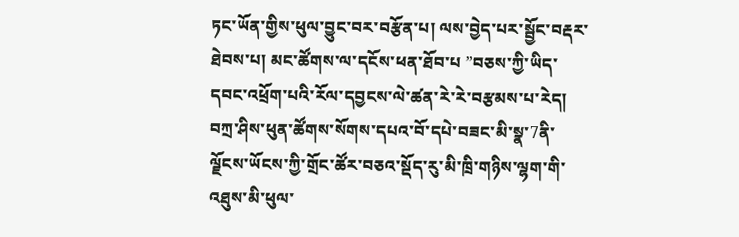ཏང་ཡོན་གྱིས་ཕུལ་བྱུང་བར་བརྩོན་པ། ལས་བྱེད་པར་སྦྱོང་བརྡར་ཐེབས་པ། མང་ཚོགས་ལ་དངོས་ཕན་ཐོབ་པ ”བཅས་ཀྱི་ཡིད་དབང་འཕྲོག་པའི་རོལ་དབྱངས་ལེ་ཚན་རེ་རེ་བརྩམས་པ་རེད། བཀྲ་ཤིས་ཕུན་ཚོགས་སོགས་དཔའ་བོ་དཔེ་བཟང་མི་སྣ་7ནི་ལྗོངས་ཡོངས་ཀྱི་གྲོང་ཚོར་བཅའ་སྡོད་རུ་མི་ཁྲི་གཉིས་ལྷག་གི་འཐུས་མི་ཕུལ་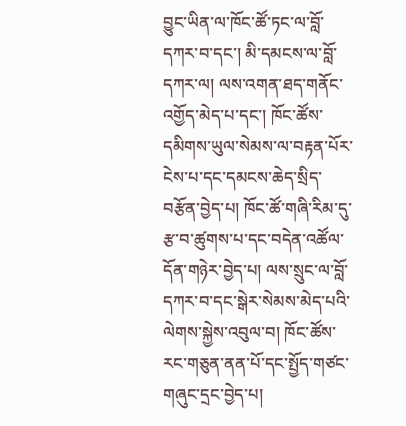བྱུང་ཡིན་ལ་ཁོང་ཚོ་ཏང་ལ་བློ་དཀར་བ་དང་། མི་དམངས་ལ་བློ་དཀར་ལ། ལས་འགན་ཐད་གནོང་འགྱོད་མེད་པ་དང་། ཁོང་ཚོས་དམིགས་ཡུལ་སེམས་ལ་བརྟན་པོར་ངེས་པ་དང་དམངས་ཆེད་སྲིད་བརྩོན་བྱེད་པ། ཁོང་ཚོ་གཞི་རིམ་དུ་རྩ་བ་ཚུགས་པ་དང་བདེན་འཚོལ་དོན་གཉེར་བྱེད་པ། ལས་སྲུང་ལ་བློ་དཀར་བ་དང་སྒེར་སེམས་མེད་པའི་ལེགས་སྐྱེས་འབུལ་བ། ཁོང་ཚོས་རང་གཅུན་ནན་པོ་དང་སྤྱོད་གཙང་གཞུང་དྲང་བྱེད་པ།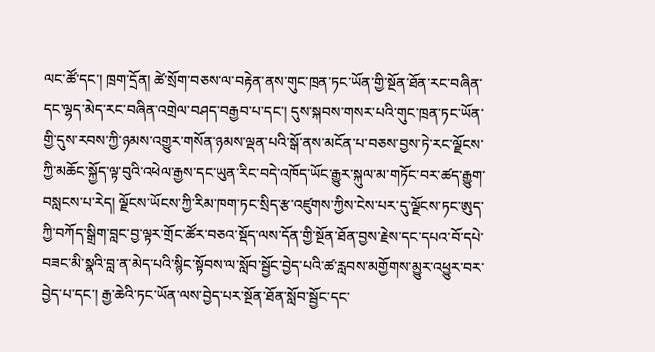ལང་ཚོ་དང་། ཁྲག་དྲོན། ཚེ་སྲོག་བཅས་ལ་བརྟེན་ནས་གུང་ཁྲན་ཏང་ཡོན་གྱི་སྔོན་ཐོན་རང་བཞིན་དང་ལྷད་མེད་རང་བཞིན་འགྲེལ་བཤད་བརྒྱབ་པ་དང་། དུས་སྐབས་གསར་པའི་གུང་ཁྲན་ཏང་ཡོན་གྱི་དུས་རབས་ཀྱི་ཉམས་འགྱུར་གསོན་ཉམས་ལྡན་པའི་སྒོ་ནས་མངོན་པ་བཅས་བྱས་ཏེ་རང་ལྗོངས་ཀྱི་མཆོང་སྐྱོད་ལྟ་བུའི་འཕེལ་རྒྱས་དང་ཡུན་རིང་བདེ་འཁོད་ཡོང་རྒྱུར་སྐུལ་མ་གཏོང་བར་ཚད་རྒྱུག་བསླངས་པ་རེད། ལྗོངས་ཡོངས་ཀྱི་རིམ་ཁག་ཏང་སྲིད་རྩ་འཛུགས་ཀྱིས་ངེས་པར་དུ་ལྗོངས་ཏང་ཨུད་ཀྱི་བཀོད་སྒྲིག་བླང་བྱ་ལྟར་གྲོང་ཚོར་བཅའ་སྡོད་ལས་དོན་གྱི་སྔོན་ཐོན་བྱས་རྗེས་དང་དཔའ་བོ་དཔེ་བཟང་མི་སྣའི་བླ་ན་མེད་པའི་སྙིང་སྟོབས་ལ་སློབ་སྦྱོང་བྱེད་པའི་ཚ་རླབས་མགྱོགས་མྱུར་འཕྱུར་བར་བྱེད་པ་དང་། རྒྱ་ཆེའི་ཏང་ཡོན་ལས་བྱེད་པར་སྔོན་ཐོན་སློབ་སྦྱོང་དང་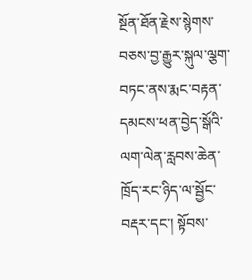སྔོན་ཐོན་རྗེས་སྙེགས་བཅས་བྱ་རྒྱུར་སྐུལ་ལྕག་བཏང་ནས་རྨང་བརྟན་དམངས་ཕན་བྱེད་སྒོའི་ལག་ལེན་རླབས་ཆེན་ཁྲོད་རང་ཉིད་ལ་སྦྱོང་བརྡར་དང་། སྟོབས་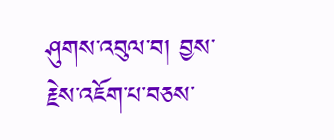ཤུགས་འབུལ་བ། བྱས་རྗེས་འཇོག་པ་བཅས་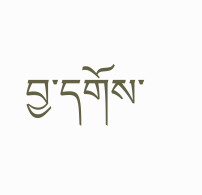བྱ་དགོས་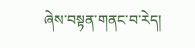ཞེས་བསྟན་གནང་བ་རེད།